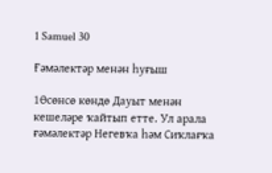1 Samuel 30

Ғәмәлектәр менән һуғыш

1Өсөнсө көндө Дауыт менән кешеләре ҡайтып етте. Ул арала ғәмәлектәр Негевҡа һәм Сиҡлағҡа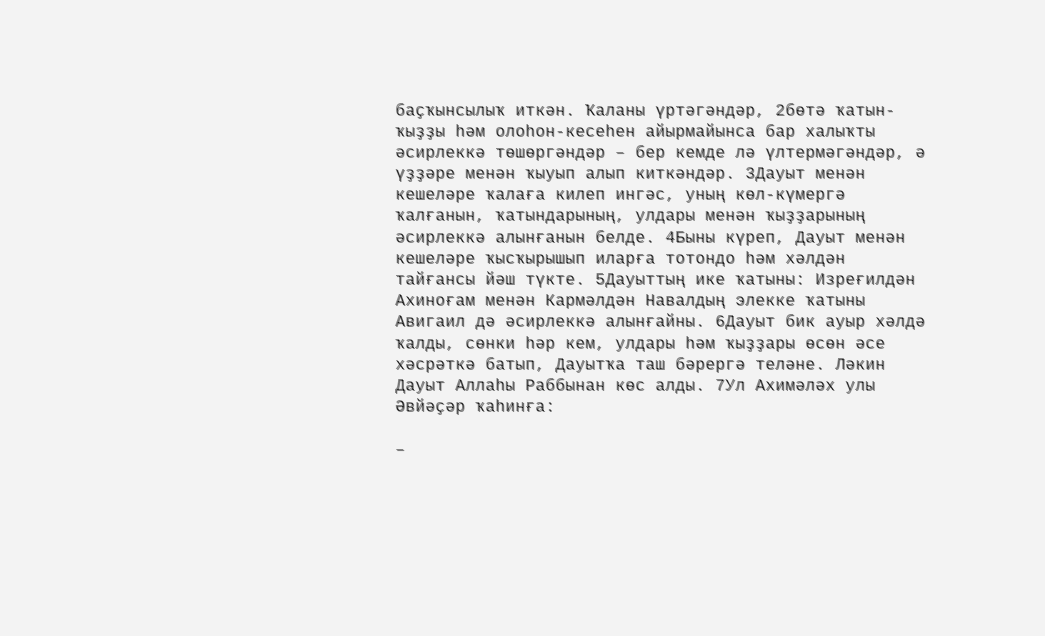баҫҡынсылыҡ иткән. Ҡаланы үртәгәндәр, 2бөтә ҡатын-ҡыҙҙы һәм олоһон-кесеһен айырмайынса бар халыҡты әсирлеккә төшөргәндәр – бер кемде лә үлтермәгәндәр, ә үҙҙәре менән ҡыуып алып киткәндәр. 3Дауыт менән кешеләре ҡалаға килеп ингәс, уның көл-күмергә ҡалғанын, ҡатындарының, улдары менән ҡыҙҙарының әсирлеккә алынғанын белде. 4Быны күреп, Дауыт менән кешеләре ҡысҡырышып иларға тотондо һәм хәлдән тайғансы йәш түкте. 5Дауыттың ике ҡатыны: Изреғилдән Ахиноғам менән Кармәлдән Навалдың элекке ҡатыны Авигаил дә әсирлеккә алынғайны. 6Дауыт бик ауыр хәлдә ҡалды, сөнки һәр кем, улдары һәм ҡыҙҙары өсөн әсе хәсрәткә батып, Дауытҡа таш бәрергә теләне. Ләкин Дауыт Аллаһы Раббынан көс алды. 7Ул Ахимәләх улы Әвйәҫәр ҡаһинға:

–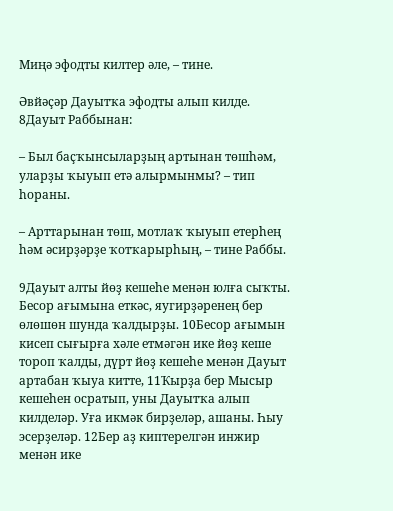Миңә эфодты килтер әле, – тине.

Әвйәҫәр Дауытҡа эфодты алып килде.
8Дауыт Раббынан:

– Был баҫҡынсыларҙың артынан төшһәм, уларҙы ҡыуып етә алырмынмы? – тип һораны.

– Арттарынан төш, мотлаҡ ҡыуып етерһең һәм әсирҙәрҙе ҡотҡарырһың, – тине Раббы.

9Дауыт алты йөҙ кешеһе менән юлға сыҡты. Бесор ағымына еткәс, яугирҙәренең бер өлөшөн шунда ҡалдырҙы. 10Бесор ағымын кисеп сығырға хәле етмәгән ике йөҙ кеше тороп ҡалды, дүрт йөҙ кешеһе менән Дауыт артабан ҡыуа китте, 11Ҡырҙа бер Мысыр кешеһен осратып, уны Дауытҡа алып килделәр. Уға икмәк бирҙеләр, ашаны. Һыу эсерҙеләр. 12Бер аҙ киптерелгән инжир менән ике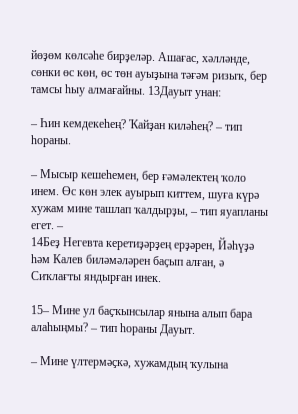йөҙөм көлсәһе бирҙеләр. Ашағас, хәлләнде, сөнки өс көн, өс төн ауыҙына тәғәм ризыҡ, бер тамсы һыу алмағайны. 13Дауыт унан:

– Һин кемдекеһең? Ҡайҙан киләһең? – тип һораны.

– Мысыр кешеһемен, бер ғәмәлектең ҡоло инем. Өс көн элек ауырып киттем, шуға күрә хужам мине ташлап ҡалдырҙы, – тип яуапланы егет. –
14Беҙ Негевта керетиҙәрҙең ерҙәрен, Йәһүҙә һәм Калев биләмәләрен баҫып алған, ә Сиҡлағты яндырған инек.

15– Мине ул баҫҡынсылар янына алып бара алаһыңмы? – тип һораны Дауыт.

– Мине үлтермәҫкә, хужамдың ҡулына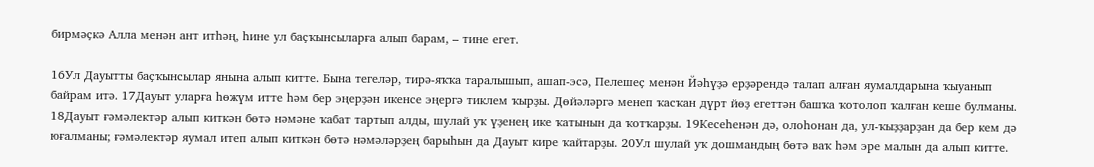бирмәҫкә Алла менән ант итһәң, һине ул баҫҡынсыларға алып барам, – тине егет.

16Ул Дауытты баҫҡынсылар янына алып китте. Бына тегеләр, тирә-яҡҡа таралышып, ашап-эсә, Пелешеҫ менән Йәһүҙә ерҙәрендә талап алған яумалдарына ҡыуанып байрам итә. 17Дауыт уларға һөжүм итте һәм бер эңерҙән икенсе эңергә тиклем ҡырҙы. Дөйәләргә менеп ҡасҡан дүрт йөҙ егеттән башҡа ҡотолоп ҡалған кеше булманы. 18Дауыт ғәмәлектәр алып киткән бөтә нәмәне ҡабат тартып алды, шулай уҡ үҙенең ике ҡатынын да ҡотҡарҙы. 19Кесеһенән дә, олоһонан да, ул-ҡыҙҙарҙан да бер кем дә юғалманы; ғәмәлектәр яумал итеп алып киткән бөтә нәмәләрҙең барыһын да Дауыт кире ҡайтарҙы. 20Ул шулай уҡ дошмандың бөтә ваҡ һәм эре малын да алып китте.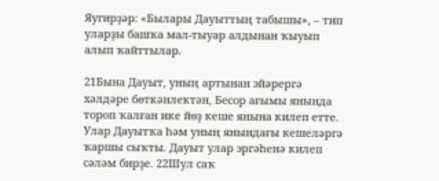Яугирҙәр: «Былары Дауыттың табышы», – тип уларҙы башҡа мал-тыуар алдынан ҡыуып алып ҡайттылар.

21Бына Дауыт, уның артынан эйәрергә хәлдәре бөткәнлектән, Бесор ағымы янында тороп ҡалған ике йөҙ кеше янына килеп етте. Улар Дауытҡа һәм уның янындағы кешеләргә ҡаршы сыҡты. Дауыт улар эргәһенә килеп сәләм бирҙе. 22Шул саҡ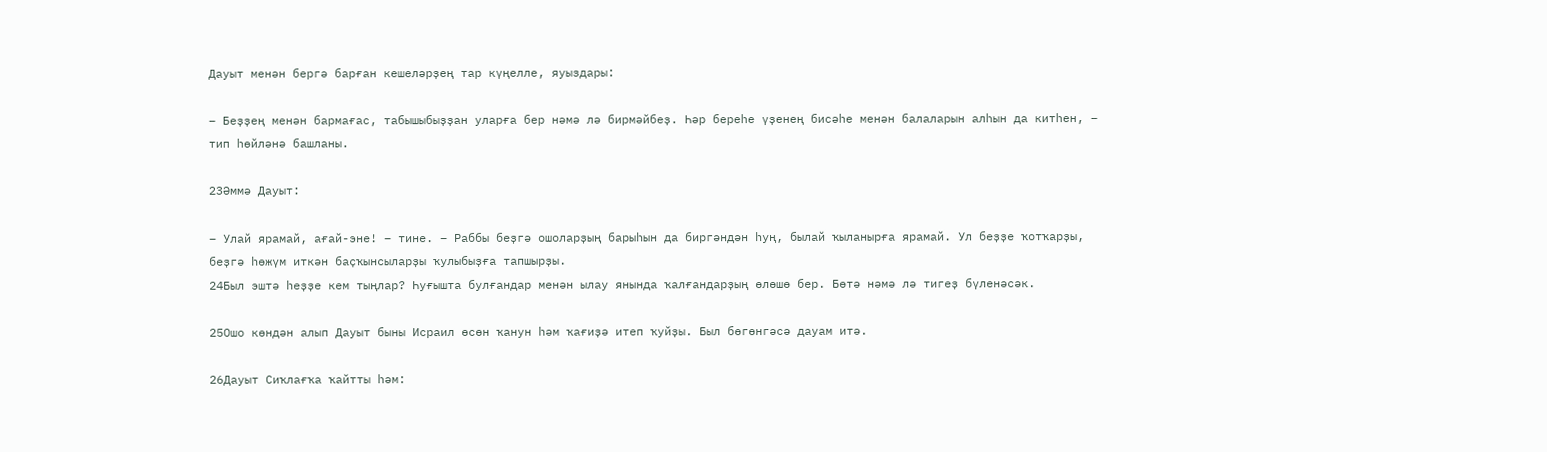Дауыт менән бергә барған кешеләрҙең тар күңелле, яуыздары:

– Беҙҙең менән бармағас, табышыбыҙҙан уларға бер нәмә лә бирмәйбеҙ. Һәр береһе үҙенең бисәһе менән балаларын алһын да китһен, – тип һөйләнә башланы.

23Әммә Дауыт:

– Улай ярамай, ағай-эне! – тине. – Раббы беҙгә ошоларҙың барыһын да биргәндән һуң, былай ҡыланырға ярамай. Ул беҙҙе ҡотҡарҙы, беҙгә һөжүм иткән баҫҡынсыларҙы ҡулыбыҙға тапшырҙы.
24Был эштә һеҙҙе кем тыңлар? Һуғышта булғандар менән ылау янында ҡалғандарҙың өлөшө бер. Бөтә нәмә лә тигеҙ бүленәсәк.

25Ошо көндән алып Дауыт быны Исраил өсөн ҡанун һәм ҡағиҙә итеп ҡуйҙы. Был бөгөнгәсә дауам итә.

26Дауыт Сиҡлағҡа ҡайтты һәм: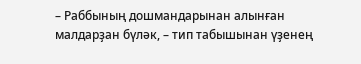– Раббының дошмандарынан алынған малдарҙан бүләк, – тип табышынан үҙенең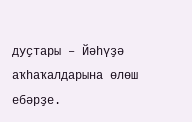дуҫтары – Йәһүҙә аҡһаҡалдарына өлөш ебәрҙе.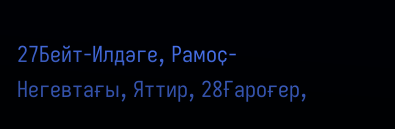27Бейт-Илдәге, Рамоҫ-Негевтағы, Яттир, 28Ғароғер,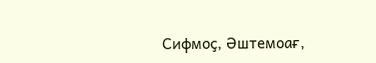Сифмоҫ, Әштемоағ,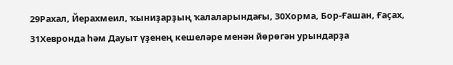29Рахал, Йерахмеил, ҡыниҙарҙың ҡалаларындағы, 30Хорма, Бор-Ғашан, Ғаҫах, 31Хевронда һәм Дауыт үҙенең кешеләре менән йөрөгән урындарҙа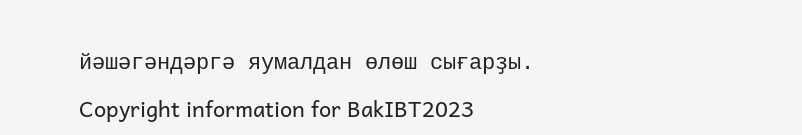йәшәгәндәргә яумалдан өлөш сығарҙы.

Copyright information for BakIBT2023